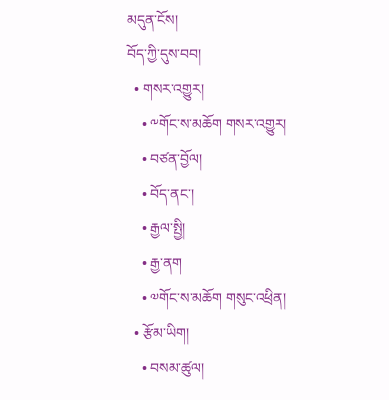མདུན་ངོས།
བོད་ཀྱི་དུས་བབ།
  • གསར་འགྱུར།
    • ༸གོང་ས་མཆོག གསར་འགྱུར།
    • བཙན་བྱོལ།
    • བོད་ནང་།
    • རྒྱལ་སྤྱི།
    • རྒྱ་ནག
    • ༧གོང་ས་མཆོག གསུང་འཕྲིན།
  • རྩོམ་ཡིག།
    • བསམ་ཚུལ།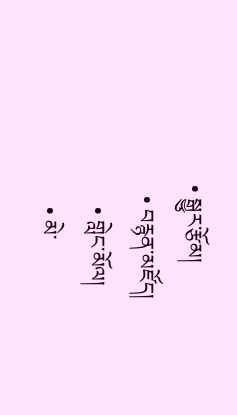• སྒྱུར་རྩོམ།
  • བརྙན་མཛོད།
    • གླེང་མོལ།
    • མེ་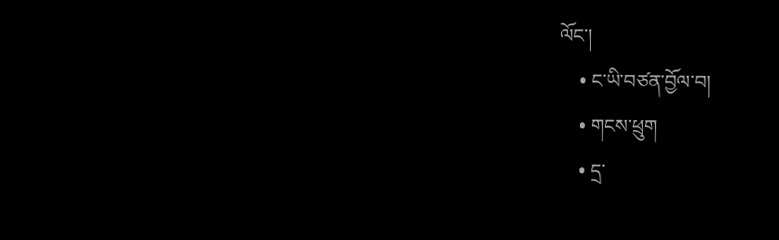ལོང་།
    • ང་ཡི་བཙན་བྱོལ་བ།
    • གངས་ཕྲུག
    • དྲ་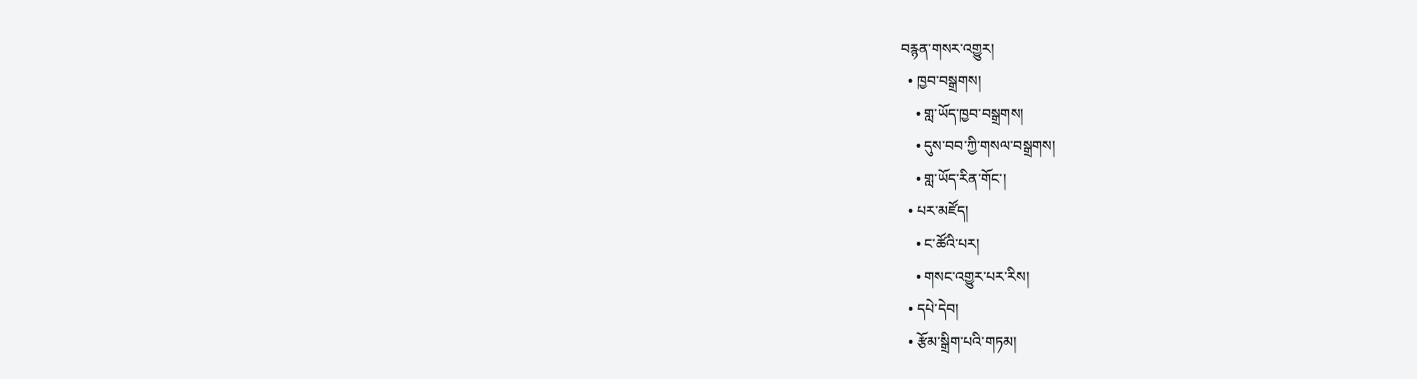བརྙན་གསར་འགྱུར།
  • ཁྱབ་བསྒྲགས།
    • གླ་ཡོད་ཁྱབ་བསྒྲགས།
    • དུས་བབ་ཀྱི་གསལ་བསྒྲགས།
    • གླ་ཡོད་རིན་གོང་།
  • པར་མཛོད།
    • ང་ཚོའི་པར།
    • གསང་འགྱུར་པར་རིས།
  • དཔེ་དེབ།
  • རྩོམ་སྒྲིག་པའི་གཏམ།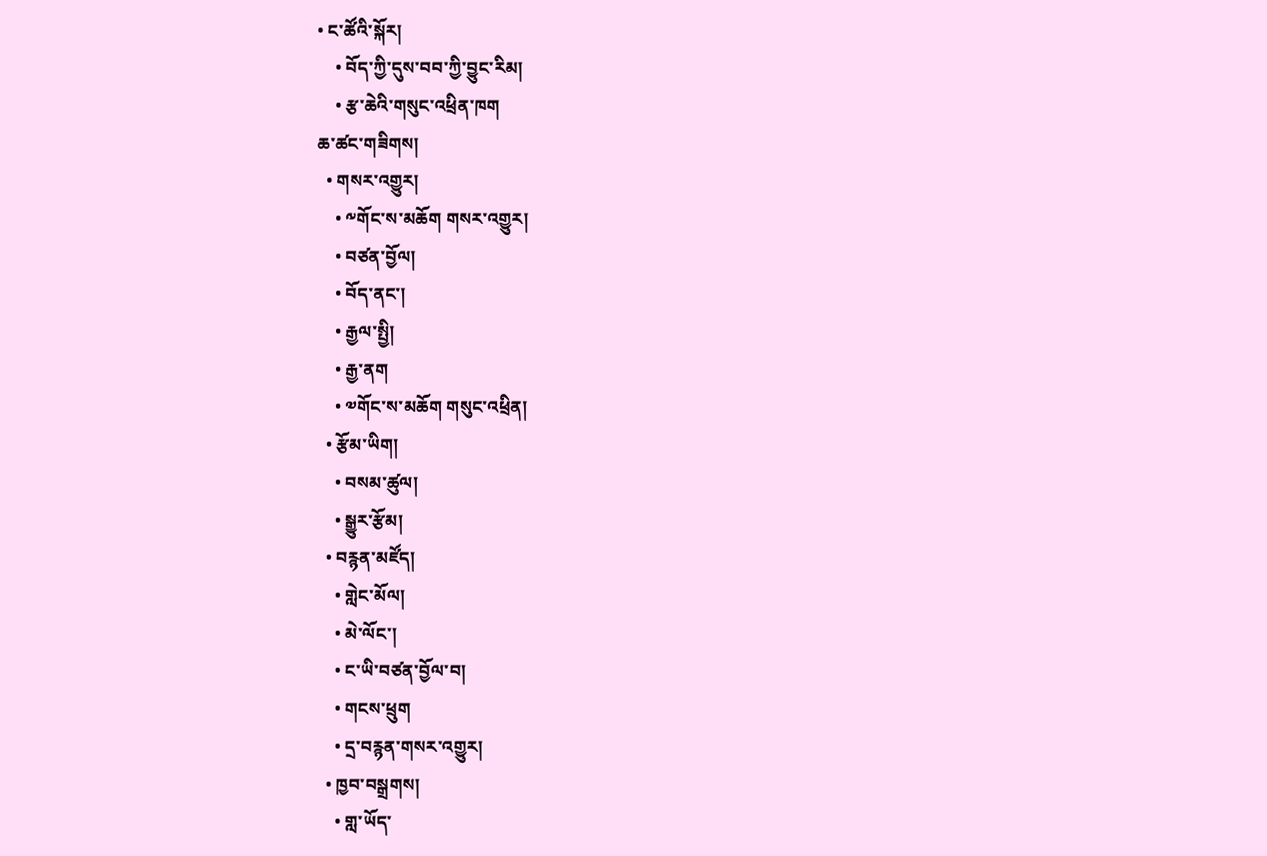• ང་ཚོའི་སྐོར།
    • བོད་ཀྱི་དུས་བབ་ཀྱི་བྱུང་རིམ།
    • རྩ་ཆེའི་གསུང་འཕྲིན་ཁག
ཆ་ཚང་གཟིགས།
  • གསར་འགྱུར།
    • ༸གོང་ས་མཆོག གསར་འགྱུར།
    • བཙན་བྱོལ།
    • བོད་ནང་།
    • རྒྱལ་སྤྱི།
    • རྒྱ་ནག
    • ༧གོང་ས་མཆོག གསུང་འཕྲིན།
  • རྩོམ་ཡིག།
    • བསམ་ཚུལ།
    • སྒྱུར་རྩོམ།
  • བརྙན་མཛོད།
    • གླེང་མོལ།
    • མེ་ལོང་།
    • ང་ཡི་བཙན་བྱོལ་བ།
    • གངས་ཕྲུག
    • དྲ་བརྙན་གསར་འགྱུར།
  • ཁྱབ་བསྒྲགས།
    • གླ་ཡོད་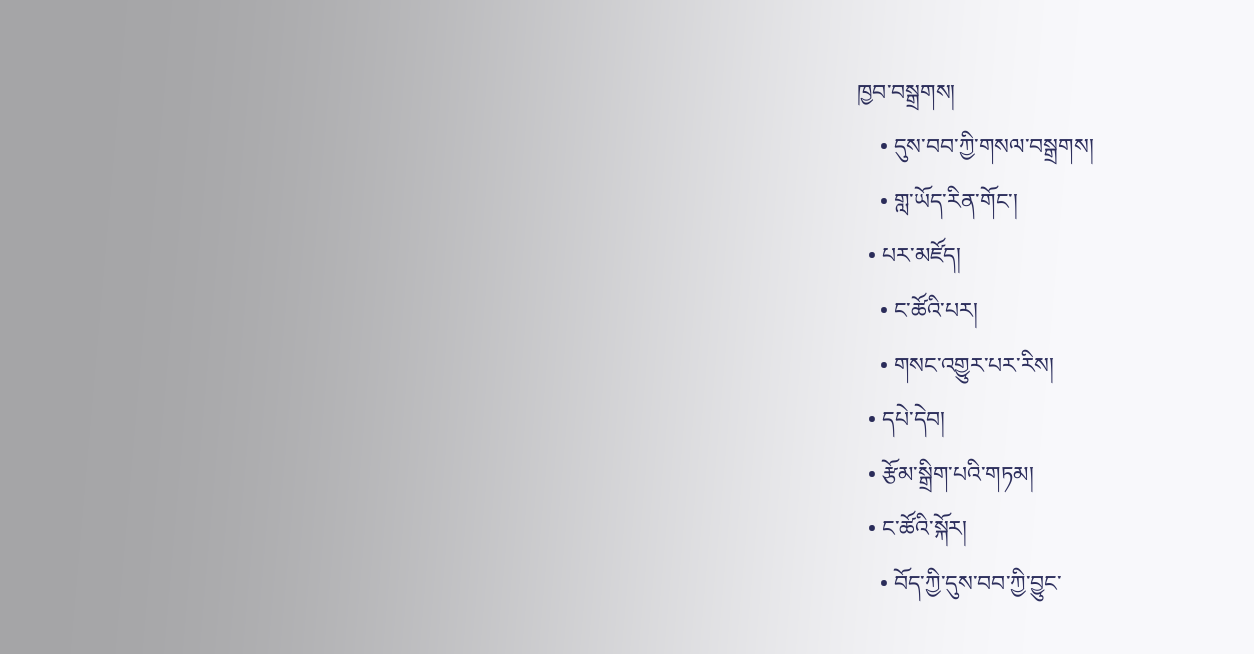ཁྱབ་བསྒྲགས།
    • དུས་བབ་ཀྱི་གསལ་བསྒྲགས།
    • གླ་ཡོད་རིན་གོང་།
  • པར་མཛོད།
    • ང་ཚོའི་པར།
    • གསང་འགྱུར་པར་རིས།
  • དཔེ་དེབ།
  • རྩོམ་སྒྲིག་པའི་གཏམ།
  • ང་ཚོའི་སྐོར།
    • བོད་ཀྱི་དུས་བབ་ཀྱི་བྱུང་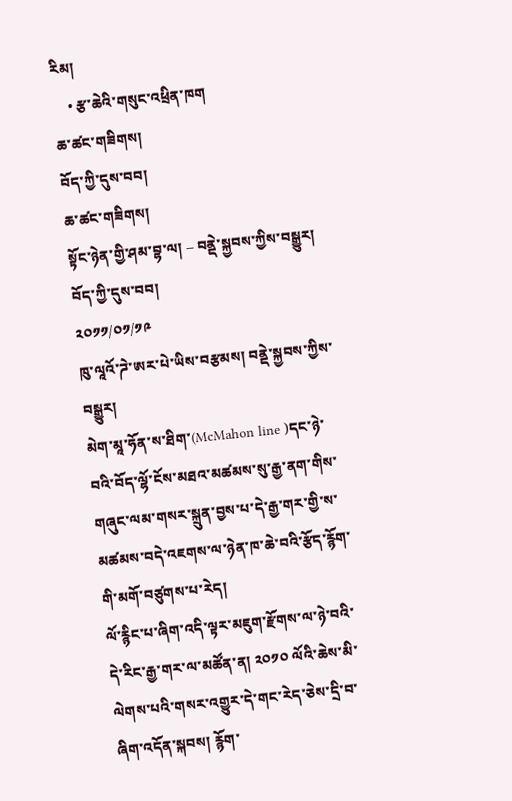རིམ།
    • རྩ་ཆེའི་གསུང་འཕྲིན་ཁག
ཆ་ཚང་གཟིགས།
བོད་ཀྱི་དུས་བབ།
ཆ་ཚང་གཟིགས།
སྟོང་ཉེན་གྱི་ཤམ་བྷ་ལ། – བནྡེ་སྐྱབས་ཀྱིས་བསྒྱུར།
བོད་ཀྱི་དུས་བབ།
༢༠༡༡/༠༡/༡༩
ཁུ་ལཱའོ་ཌེ་ཨར་པེ་ཡིས་བརྩམས། བནྡེ་སྐྱབས་ཀྱིས་བསྒྱུར།
མེག་མཱ་ཧོན་ས་ཐིག་(McMahon line )དང་ཉེ་བའི་བོད་ལྷོ་ངོས་མཐའ་མཚམས་སུ་རྒྱ་ནག་གིས་གཞུང་ལམ་གསར་སྐྲུན་བྱས་པ་དེ་རྒྱ་གར་གྱི་ས་མཚམས་བདེ་འཇགས་ལ་ཉེན་ཁ་ཆེ་བའི་རྩོད་རྙོག་གི་མགོ་བཙུགས་པ་རེད།
ལོ་རྙིང་པ་ཞིག་འདི་ལྟར་མཇུག་རྫོགས་ལ་ཉེ་བའི་དེ་རིང་རྒྱ་གར་ལ་མཚོན་ན། ༢༠༡༠ ལོའི་ཆེས་མི་ལེགས་པའི་གསར་འགྱུར་དེ་གང་རེད་ཅེས་དྲི་བ་ཞིག་འདོན་སྐབས། རྙོག་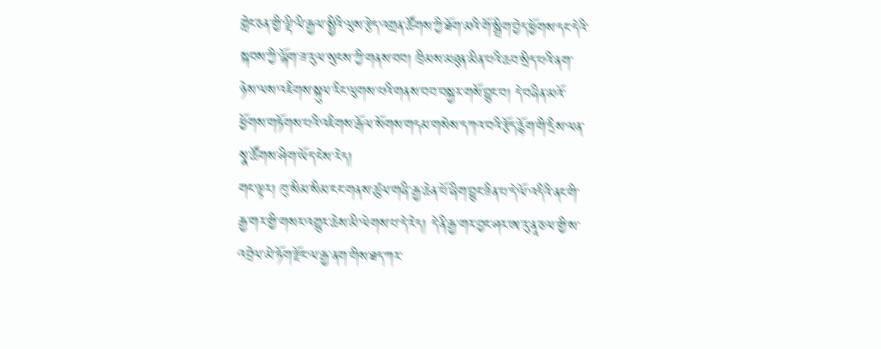གླེང་ཅན་གྱི་ལྡི་ལི་རྒྱལ་སྤྱིའི་ལུས་རྩེད་འགྲན་ཚོགས་ཀྱི་ཐོག་མའི་གོ་སྒྲིག་བྱེད་ཕྱོགས་དང་དེའི་སྐབས་ཀྱི་ལྐོག་ཟ་རུལ་སུངས་ཀྱི་གནས་བབ། ཁྲིམས་མཐུན་མིན་པའི་ཆབ་སྲིད་པའི་ནག་ཉེས་ལས་འཇིགས་སྐུལ་རིང་ལུགས་པའི་གནས་བབ་བསྐྱར་གསོ་བྱུང་བ། དེ་བཞིན་མའོ་ཕྱོགས་གཏོགས་པའི་འཇིགས་རྒོལ་སོགས་གདམ་གསེས་དཀའ་བའི་རྩོད་རྙོག་གི་དྲིས་ལན་སྣ་ཚོགས་ཤིག་ཡོད་ངེས་རེད།
གང་ལྟར། ཁུ་སིམ་སིམ་ངང་གནས་ཚུལ་གཞི་རྒྱ་ཆེན་པོ་ཞིག་བྱུང་ཟིན་པ་དེ་ལོ་འདིའི་ནང་གི་རྒྱ་གར་གྱི་གསར་འགྱུར་ཆེས་མི་ལེགས་པ་དེ་རེད། དེ་ནི་རྒྱ་གར་བྱང་ཤར་ཨ་རུ་ནཱ་ཅལ་གྱི་ས་འབྲེལ་མེ་ཏོག་རྫོང་ལ་རྒྱ་ནག་གིས་ཐད་ཀར་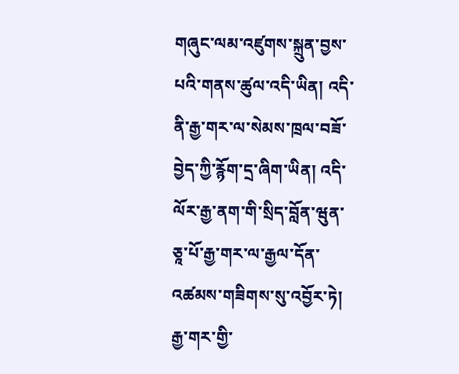གཞུང་ལམ་འཛུགས་སྐྲུན་བྱས་པའི་གནས་ཚུལ་འདི་ཡིན། འདི་ནི་རྒྱ་གར་ལ་སེམས་ཁྲལ་བཟོ་བྱེད་ཀྱི་རྙོག་དྲ་ཞིག་ཡིན། འདི་ལོར་རྒྱ་ནག་གི་སྲིད་བློན་ཝུན་ཅཱ་པོ་རྒྱ་གར་ལ་རྒྱལ་དོན་འཚམས་གཟིགས་སུ་འབྱོར་ཏེ། རྒྱ་གར་གྱི་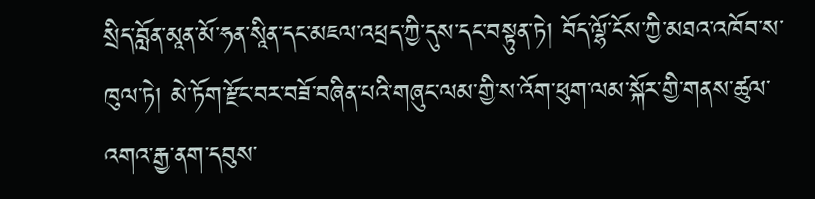སྲིད་བློན་མཱན་མོ་ཧན་སཱིན་དང་མཇལ་འཕྲད་ཀྱི་དུས་དང་བསྟུན་ཏེ། བོད་ལྷོ་ངོས་ཀྱི་མཐའ་འཁོབ་ས་ཁུལ་ཏེ། མེ་ཏོག་རྫོང་བར་བཟོ་བཞིན་པའི་གཞུང་ལམ་གྱི་ས་འོག་ཕུག་ལམ་སྐོར་གྱི་གནས་ཚུལ་འགའ་རྒྱ་ནག་དབུས་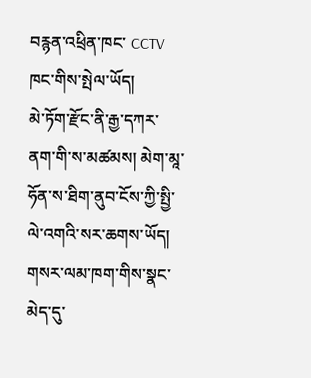བརྙན་འཕྲིན་ཁང་ CCTV ཁང་གིས་སྤེལ་ཡོད།
མེ་ཏོག་རྫོང་ནི་རྒྱ་དཀར་ནག་གི་ས་མཚམས། མེག་མཱ་ཧོན་ས་ཐིག་ནུབ་ངོས་ཀྱི་སྤྱི་ལེ་འགའི་སར་ཆགས་ཡོད། གསར་ལམ་ཁག་གིས་སྣང་མེད་དུ་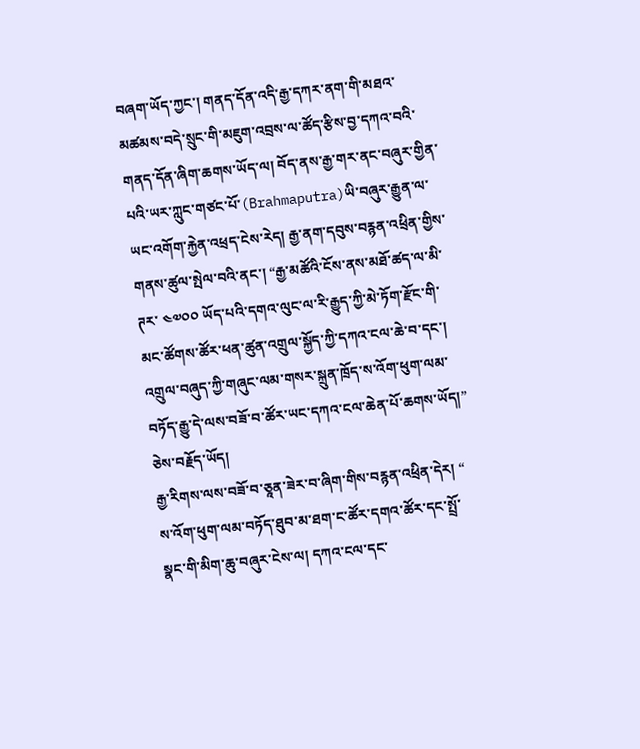བཞག་ཡོད་ཀྱང་། གནད་དོན་འདི་རྒྱ་དཀར་ནག་གི་མཐའ་མཚམས་བདེ་སྲུང་གི་མཇུག་འབྲས་ལ་ཚོད་རྩིས་བྱ་དཀའ་བའི་གནད་དོན་ཞིག་ཆགས་ཡོད་ལ། བོད་ནས་རྒྱ་གར་ནང་བཞུར་གྱིན་པའི་ཡར་ཀླུང་གཙང་པོ་(Brahmaputra)ཡི་བཞུར་རྒྱུན་ལ་ཡང་འགོག་རྐྱེན་འཕྲད་ངེས་རེད། རྒྱ་ནག་དབུས་བརྙན་འཕྲིན་གྱིས་གནས་ཚུལ་སྤེལ་བའི་ནང་། “རྒྱ་མཚོའི་ངོས་ནས་མཐོ་ཚད་ལ་མི་ཊར་ ༤༧༠༠ ཡོད་པའི་དགའ་ལུང་ལ་རི་རྒྱུད་ཀྱི་མེ་ཏོག་རྫོང་གི་མང་ཚོགས་ཚོར་ཕན་ཚུན་འགྲུལ་སྐྱོད་ཀྱི་དཀའ་ངལ་ཆེ་བ་དང་། འགྲུལ་བཞུད་ཀྱི་གཞུང་ལམ་གསར་སྐྲུན་ཁྲོད་ས་འོག་ཕུག་ལམ་བཏོད་རྒྱུ་དེ་ལས་བཟོ་བ་ཚོར་ཡང་དཀའ་ངལ་ཆེན་པོ་ཆགས་ཡོད།” ཅེས་བརྗོད་ཡོད།
རྒྱ་རིགས་ལས་བཟོ་བ་ཅཱན་ཟེར་བ་ཞིག་གིས་བརྙན་འཕྲིན་དེར། “ ས་འོག་ཕུག་ལམ་བཏོད་ཐུབ་མ་ཐག་ང་ཚོར་དགའ་ཚོར་དང་སྤྲོ་སྣང་གི་མིག་ཆུ་བཞུར་ངེས་ལ། དཀའ་ངལ་དང་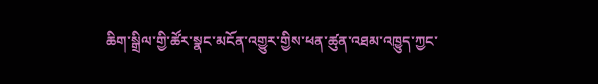ཆིག་སྒྲིལ་གྱི་ཚོར་སྣང་མངོན་འགྱུར་གྱིས་ཕན་ཚུན་འཐམ་འཁྱུད་ཀྱང་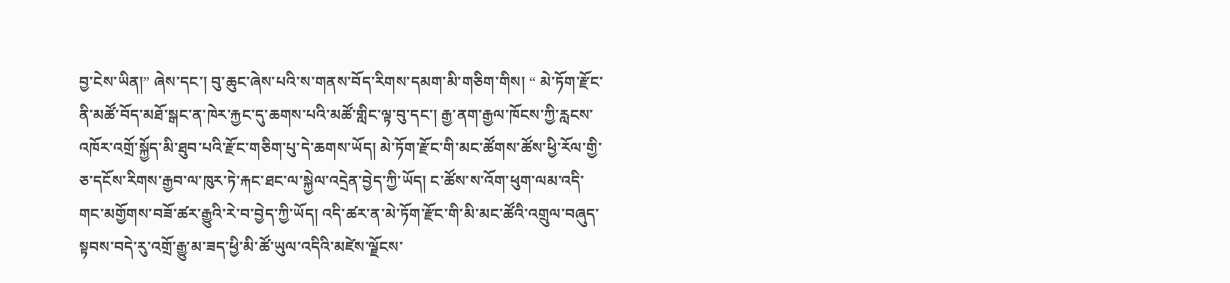བྱ་ངེས་ཡིན།” ཞེས་དང་། བུ་ཆུང་ཞེས་པའི་ས་གནས་བོད་རིགས་དམག་མི་གཅིག་གིས། “ མེ་ཏོག་རྫོང་ནི་མཚོ་བོད་མཐོ་སྒང་ན་ཁེར་རྐྱང་དུ་ཆགས་པའི་མཚོ་གླིང་ལྟ་བུ་དང་། རྒྱ་ནག་རྒྱལ་ཁོངས་ཀྱི་རླངས་འཁོར་འགྲོ་སྐྱོད་མི་ཐུབ་པའི་རྫོང་གཅིག་པུ་དེ་ཆགས་ཡོད། མེ་ཏོག་རྫོང་གི་མང་ཚོགས་ཚོས་ཕྱི་རོལ་གྱི་ཅ་དངོས་རིགས་རྒྱབ་ལ་ཁུར་ཏེ་རྐང་ཐང་ལ་སྐྱེལ་འདྲེན་བྱེད་ཀྱི་ཡོད། ང་ཚོས་ས་འོག་ཕུག་ལམ་འདི་གང་མགྱོགས་བཟོ་ཚར་རྒྱུའི་རེ་བ་བྱེད་ཀྱི་ཡོད། འདི་ཚར་ན་མེ་ཏོག་རྫོང་གི་མི་མང་ཚོའི་འགྲུལ་བཞུད་སྟབས་བདེ་རུ་འགྲོ་རྒྱུ་མ་ཟད་ཕྱི་མི་ཚོ་ཡུལ་འདིའི་མཛེས་ལྗོངས་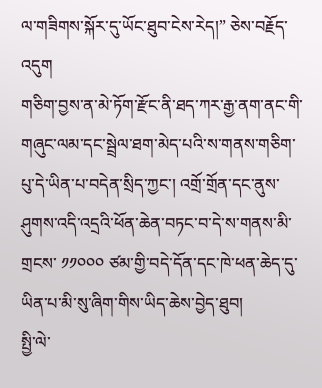ལ་གཟིགས་སྐོར་དུ་ཡོང་ཐུབ་ངེས་རེད།” ཅེས་བརྗོད་འདུག
གཅིག་བྱས་ན་མེ་ཏོག་རྫོང་ནི་ཐད་ཀར་རྒྱ་ནག་ནང་གི་གཞུང་ལམ་དང་སྦྲེལ་ཐག་མེད་པའི་ས་གནས་གཅིག་པུ་དེ་ཡིན་པ་བདེན་སྲིད་ཀྱང་། འགྲོ་གྲོན་དང་ནུས་ཤུགས་འདི་འདྲའི་ཕོན་ཆེན་བཏང་བ་དེ་ས་གནས་མི་གྲངས་ ༡༡༠༠༠ ཙམ་གྱི་བདེ་དོན་དང་ཁེ་ཕན་ཆེད་དུ་ཡིན་པ་མི་སུ་ཞིག་གིས་ཡིད་ཆེས་བྱེད་ཐུབ།
སྤྱི་ལེ་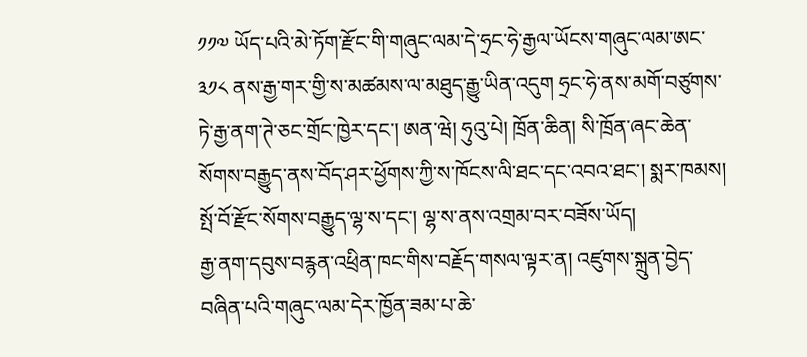༡༡༧ ཡོད་པའི་མེ་ཏོག་རྫོང་གི་གཞུང་ལམ་དེ་ཧྲང་ཧེ་རྒྱལ་ཡོངས་གཞུང་ལམ་ཨང་ ༣༡༨ ནས་རྒྱ་གར་གྱི་ས་མཚམས་ལ་མཐུད་རྒྱུ་ཡིན་འདུག ཧྲང་ཧེ་ནས་མགོ་བཙུགས་ཏེ་རྒྱ་ནག་ཊེ་ཅང་གྲོང་ཁྱེར་དང་། ཨན་ཝེ། ཧུའུ་པེ། ཁྲོན་ཆིན། སི་ཁྲོན་ཞང་ཆེན་སོགས་བརྒྱུད་ནས་བོད་ཤར་ཕྱོགས་ཀྱི་ས་ཁོངས་ལི་ཐང་དང་འབའ་ཐང་། སྨར་ཁམས། སྤོ་བོ་རྫོང་སོགས་བརྒྱུད་ལྷ་ས་དང་། ལྷ་ས་ནས་འགྲམ་བར་བཟོས་ཡོད།
རྒྱ་ནག་དབུས་བརྙན་འཕྲིན་ཁང་གིས་བརྗོད་གསལ་ལྟར་ན། འཛུགས་སྐྲུན་བྱེད་བཞིན་པའི་གཞུང་ལམ་དེར་ཁྱོན་ཟམ་པ་ཆེ་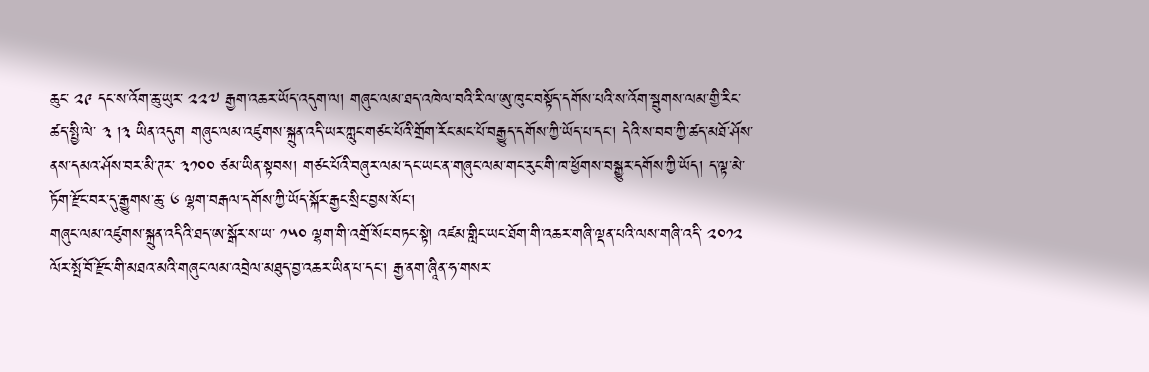ཆུང་ ༢༩ དང་ས་འོག་ཆུ་ཡུར་ ༢༢༧ རྒྱག་འཆར་ཡོད་འདུག་ལ། གཞུང་ལམ་ཐད་འཁེལ་བའི་རི་ལ་ཨུ་ཁུང་བསྟོད་དགོས་པའི་ས་འོག་སྦུགས་ལམ་གྱི་རིང་ཚད་སྤྱི་ལེ་ ༣ །༣ ཡིན་འདུག གཞུང་ལམ་འཛུགས་སྐྲུན་འདི་ཡར་ཀླུང་གཙང་པོའི་གྲོག་རོང་མང་པོ་བརྒྱུད་དགོས་ཀྱི་ཡོད་པ་དང་། དེའི་ས་བབ་ཀྱི་ཚད་མཐོ་ཤོས་ནས་དམའ་ཤོས་བར་མི་ཊར་ ༣༡༠༠ ཙམ་ཡིན་སྟབས། གཙང་པོའི་བཞུར་ལམ་དང་ཡང་ན་གཞུང་ལམ་གང་རུང་གི་ཁ་ཕྱོགས་བསྒྱུར་དགོས་ཀྱི་ཡོད། ད་ལྟ་མེ་ཏོག་རྫོང་བར་དུ་རྒྱུགས་ཆུ་ ༦ ལྷག་བརྒལ་དགོས་ཀྱི་ཡོད་སྐོར་རྒྱང་སྲིང་བྱས་སོང་།
གཞུང་ལམ་འཛུགས་སྐྲུན་འདིའི་ཐད་ཨ་སྒོར་ས་ཡ་ ༡༥༠ ལྷག་གི་འགྲོ་སོང་བཏང་སྟེ། འཛམ་གླིང་ཡང་ཐོག་གི་འཆར་གཞི་ལྡན་པའི་ལས་གཞི་འདི་ ༢༠༡༢ ལོར་སྤོ་བོ་རྫོང་གི་མཐའ་མའི་གཞུང་ལམ་འབྲེལ་མཐུད་བྱ་འཆར་ཡིན་པ་དང་། རྒྱ་ནག་ཞཱིན་ཧ་གསར་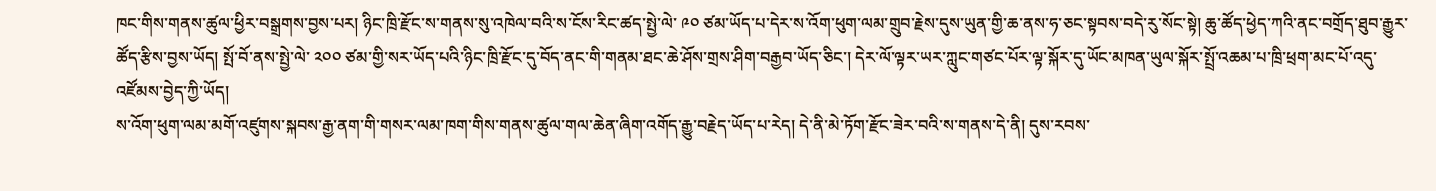ཁང་གིས་གནས་ཚུལ་ཕྱིར་བསྒྲགས་བྱས་པར། ཉིང་ཁྲི་རྫོང་ས་གནས་སུ་འཁེལ་བའི་ས་ངོས་རིང་ཚད་སྤྱེ་ལེ་ ༩༠ ཙམ་ཡོད་པ་དེར་ས་འོག་ཕུག་ལམ་གྲུབ་རྗེས་དུས་ཡུན་གྱི་ཆ་ནས་ཧ་ཅང་སྟབས་བདེ་རུ་སོང་སྟེ། ཆུ་ཚོད་ཕྱེད་ཀའི་ནང་བགྲོད་ཐུབ་རྒྱུར་ཚོད་རྩིས་བྱས་ཡོད། སྤོ་བོ་ནས་སྤྱེ་ལེ་ ༢༠༠ ཙམ་གྱི་སར་ཡོད་པའི་ཉིང་ཁྲི་རྫོང་དུ་བོད་ནང་གི་གནམ་ཐང་ཆེ་ཤོས་གྲས་ཤིག་བརྒྱབ་ཡོད་ཅིང་། དེར་ལོ་ལྟར་ཡར་ཀླུང་གཙང་པོར་ལྟ་སྐོར་དུ་ཡོང་མཁན་ཡུལ་སྐོར་སྤྲོ་འཆམ་པ་ཁྲི་ཕྲག་མང་པོ་འདུ་འཛོམས་བྱེད་ཀྱི་ཡོད།
ས་འོག་ཕུག་ལམ་མགོ་འཛུགས་སྐབས་རྒྱ་ནག་གི་གསར་ལམ་ཁག་གིས་གནས་ཚུལ་གལ་ཆེན་ཞིག་འགོད་རྒྱུ་བརྗེད་ཡོད་པ་རེད། དེ་ནི་མེ་ཏོག་རྫོང་ཟེར་བའི་ས་གནས་དེ་ནི། དུས་རབས་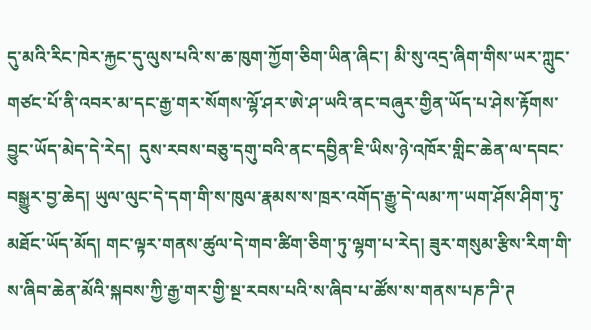དུ་མའི་རིང་ཁེར་རྐྱང་དུ་ལུས་པའི་ས་ཆ་ཁུག་ཀྱོག་ཅིག་ཡིན་ཞིང་། མི་སུ་འདྲ་ཞིག་གིས་ཡར་ཀླུང་གཙང་པོ་ནི་འབར་མ་དང་རྒྱ་གར་སོགས་ལྷོ་ཤར་ཨེ་ཤ་ཡའི་ནང་བཞུར་གྱིན་ཡོད་པ་ཤེས་རྟོགས་བྱུང་ཡོད་མེད་དེ་རེད།  དུས་རབས་བཅུ་དགུ་བའི་ནང་དབྱིན་ཇི་ཡིས་ཉེ་འཁོར་གླིང་ཆེན་ལ་དབང་བསྒྱུར་བྱ་ཆེད། ཡུལ་ལུང་དེ་དག་གི་ས་ཁུལ་རྣམས་ས་ཁྲར་འགོད་རྒྱུ་དེ་ལམ་ཀ་ཡག་ཤོས་ཤིག་ཏུ་མཐོང་ཡོད་མོད། གང་ལྟར་གནས་ཚུལ་དེ་གབ་ཚིག་ཅིག་ཏུ་ལྷག་པ་རེད། ཟུར་གསུམ་རྩིས་རིག་གི་ས་ཞིབ་ཆེན་མོའི་སྐབས་ཀྱི་རྒྱ་གར་གྱི་སྔ་རབས་པའི་ས་ཞིབ་པ་ཚོས་ས་གནས་པཎ་ཌི་ཊ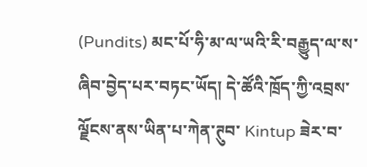(Pundits) མང་པོ་ཧི་མ་ལ་ཡའི་རི་བརྒྱུད་ལ་ས་ཞིབ་བྱེད་པར་བཏང་ཡོད། དེ་ཚོའི་ཁྲོད་ཀྱི་འབྲས་ལྗོངས་ནས་ཡིན་པ་ཀེན་ཊུབ་ Kintup ཟེར་བ་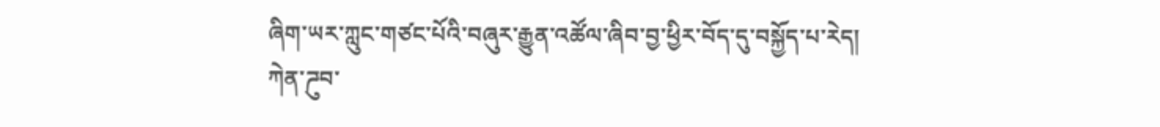ཞིག་ཡར་ཀླུང་གཙང་པོའི་བཞུར་རྒྱུན་འཚོལ་ཞིབ་བྱ་ཕྱིར་བོད་དུ་བསྐྱོད་པ་རེད།
ཀེན་ཌུབ་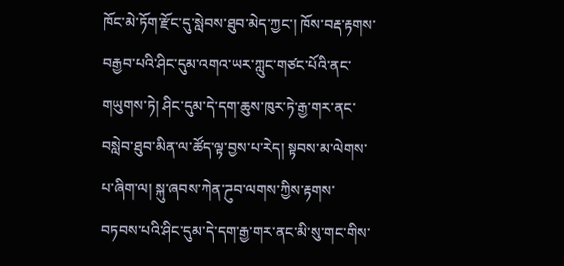ཁོང་མེ་ཏོག་རྫོང་དུ་སླེབས་ཐུབ་མེད་ཀྱང་། ཁོས་བརྡ་རྟགས་བརྒྱབ་པའི་ཤིང་དུམ་འགའ་ཡར་ཀླུང་གཙང་པོའི་ནང་གཡུགས་ཏེ། ཤིང་དུམ་དེ་དག་ཆུས་ཁུར་ཏེ་རྒྱ་གར་ནང་བསླེབ་ཐུབ་མིན་ལ་ཚོད་ལྟ་བྱས་པ་རེད། སྟབས་མ་ལེགས་པ་ཞིག་ལ། སྐུ་ཞབས་ཀེན་ཌུབ་ལགས་ཀྱིས་རྟགས་བཏབས་པའི་ཤིང་དུམ་དེ་དག་རྒྱ་གར་ནང་མི་སུ་གང་གིས་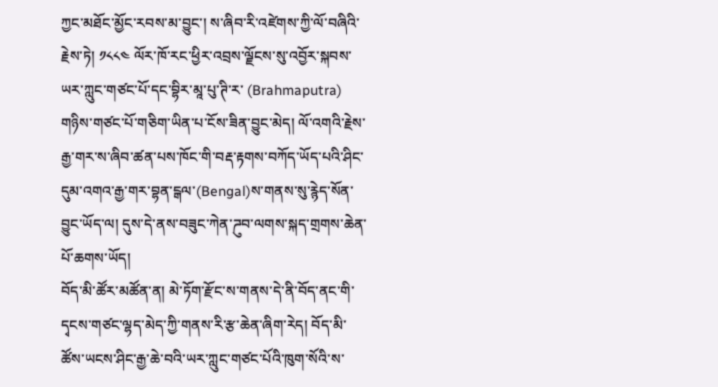ཀྱང་མཐོང་མྱོང་རབས་མ་བྱུང་། ས་ཞིབ་རི་འཛེགས་ཀྱི་ལོ་བཞིའི་རྗེས་ཏེ། ༡༨༨༤ ལོར་ཁོ་རང་ཕྱིར་འབྲས་ལྗོངས་སུ་འབྱོར་སྐབས་ཡར་ཀླུང་གཙང་པོ་དང་བྷིར་མཱ་པུ་ཊི་ར་ (Brahmaputra) གཉིས་གཙང་པོ་གཅིག་ཡིན་པ་ངོས་ཟིན་བྱུང་མེད། ལོ་འགའི་རྗེས་རྒྱ་གར་ས་ཞིབ་ཚན་པས་ཁོང་གི་བརྡ་རྟགས་བཀོད་ཡོད་པའི་ཤིང་དུམ་འགའ་རྒྱ་གར་བྷན་ངྒལ་(Bengal)ས་གནས་སུ་རྙེད་སོན་བྱུང་ཡོད་ལ། དུས་དེ་ནས་བཟུང་ཀེན་ཌུབ་ལགས་སྐད་གྲགས་ཆེན་པོ་ཆགས་ཡོད།
བོད་མི་ཚོར་མཚོན་ན། མེ་ཏོག་རྫོང་ས་གནས་དེ་ནི་བོད་ནང་གི་དྭངས་གཙང་ལྷད་མེད་ཀྱི་གནས་རི་རྩ་ཆེན་ཞིག་རེད། བོད་མི་ཚོས་ཡངས་ཤིང་རྒྱ་ཆེ་བའི་ཡར་ཀླུང་གཙང་པོའི་ཁུག་སོའི་ས་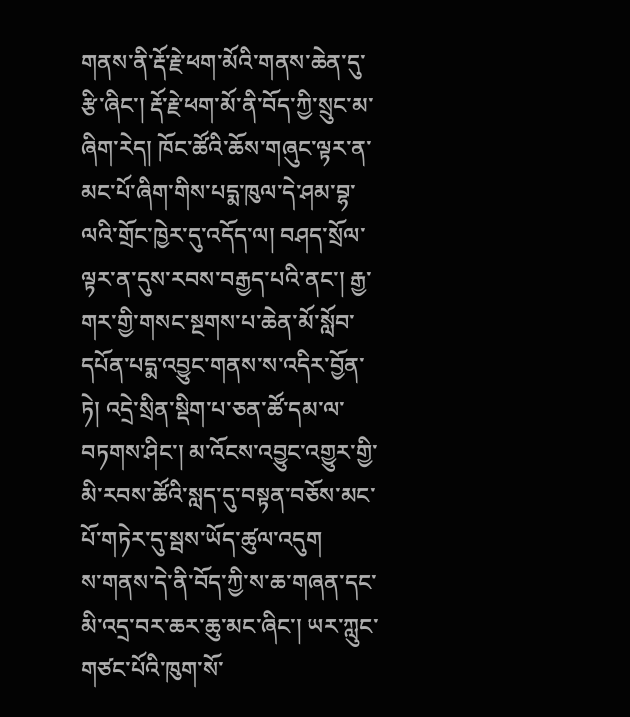གནས་ནི་རྡོ་རྗེ་ཕག་མོའི་གནས་ཆེན་དུ་རྩི་ཞིང་། རྡོ་རྗེ་ཕག་མོ་ནི་བོད་ཀྱི་སྲུང་མ་ཞིག་རེད། ཁོང་ཚོའི་ཆོས་གཞུང་ལྟར་ན་མང་པོ་ཞིག་གིས་པདྨ་ཁུལ་དེ་ཤམ་བྷ་ལའི་གྲོང་ཁྱེར་དུ་འདོད་ལ། བཤད་སྲོལ་ལྟར་ན་དུས་རབས་བརྒྱད་པའི་ནང་། རྒྱ་གར་གྱི་གསང་སྔགས་པ་ཆེན་མོ་སློབ་དཔོན་པདྨ་འབྱུང་གནས་ས་འདིར་བྱོན་ཏེ། འདྲེ་སྲིན་སྡིག་པ་ཅན་ཚོ་དམ་ལ་བཏགས་ཤིང་། མ་འོངས་འབྱུང་འགྱུར་གྱི་མི་རབས་ཚོའི་སླད་དུ་བསྟན་བཅོས་མང་པོ་གཏེར་དུ་སྦས་ཡོད་ཚུལ་འདུག
ས་གནས་དེ་ནི་བོད་ཀྱི་ས་ཆ་གཞན་དང་མི་འདྲ་བར་ཆར་ཆུ་མང་ཞིང་། ཡར་ཀླུང་གཙང་པོའི་ཁུག་སོ་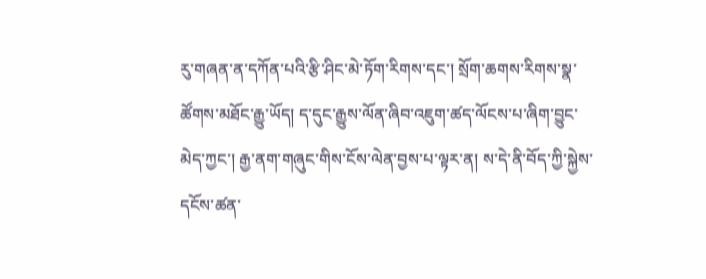རུ་གཞན་ན་དཀོན་པའི་རྩི་ཤིང་མེ་ཏོག་རིགས་དང་། སྲོག་ཆགས་རིགས་སྣ་ཚོགས་མཐོང་རྒྱུ་ཡོད། ད་དུང་རྒྱུས་ལོན་ཞིབ་འཇུག་ཚད་ལོངས་པ་ཞིག་བྱུང་མེད་ཀྱང་། རྒྱ་ནག་གཞུང་གིས་ངོས་ལེན་བྱས་པ་ལྟར་ན། ས་དེ་ནི་བོད་ཀྱི་སྐྱེས་དངོས་ཚན་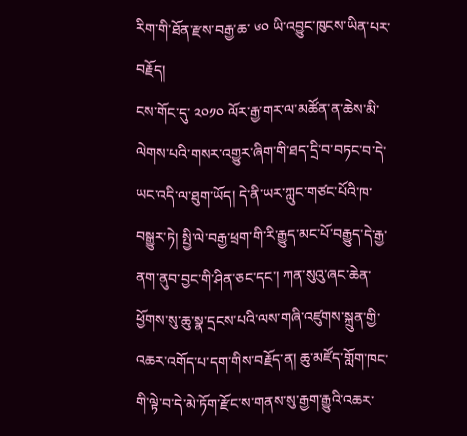རིག་གི་ཐོན་རྫས་བརྒྱ་ཆ་ ༦༠ ཡི་འབྱུང་ཁུངས་ཡིན་པར་བརྗོད།
ངས་གོང་དུ་ ༢༠༡༠ ལོར་རྒྱ་གར་ལ་མཚོན་ན་ཆེས་མི་ལེགས་པའི་གསར་འགྱུར་ཞིག་གི་ཐད་དྲི་བ་བཏང་བ་དེ་ཡང་འདི་ལ་ཐུག་ཡོད། དེ་ནི་ཡར་ཀླུང་གཙང་པོའི་ཁ་བསྒྱུར་ཏེ། སྤྱི་ལེ་བརྒྱ་ཕྲག་གི་རི་རྒྱུད་མང་པོ་བརྒྱུད་དེ་རྒྱ་ནག་ནུབ་བྱང་གི་ཤིན་ཅང་དང་། ཀན་སུའུ་ཞང་ཆེན་ཕྱོགས་སུ་ཆུ་སྣ་དྲངས་པའི་ལས་གཞི་འཛུགས་སྐྲུན་གྱི་འཆར་འགོད་པ་དག་གིས་བརྗོད་ན། ཆུ་མཛོད་གློག་ཁང་གི་ལྟེ་བ་དེ་མེ་ཏོག་རྫོང་ས་གནས་སུ་རྒྱག་རྒྱུའི་འཆར་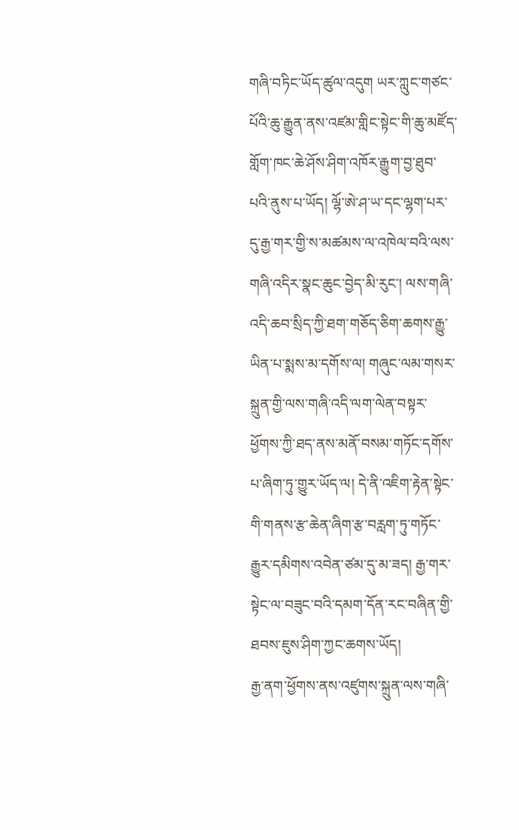གཞི་བཏིང་ཡོད་ཚུལ་འདུག ཡར་ཀླུང་གཙང་པོའི་ཆུ་རྒྱུན་ནས་འཛམ་གླིང་སྟེང་གི་ཆུ་མཛོད་གློག་ཁང་ཆེ་ཤོས་ཤིག་འཁོར་རྒྱུག་བྱ་ཐུབ་པའི་ནུས་པ་ཡོད། ལྷོ་ཨེ་ཤ་ཡ་དང་ལྷག་པར་དུ་རྒྱ་གར་གྱི་ས་མཚམས་ལ་འཁེལ་བའི་ལས་གཞི་འདིར་སྣང་ཆུང་བྱེད་མི་རུང་། ལས་གཞི་འདི་ཆབ་སྲིད་ཀྱི་ཐག་གཅོད་ཅིག་ཆགས་རྒྱུ་ཡིན་པ་སྨས་མ་དགོས་ལ། གཞུང་ལམ་གསར་སྐྲུན་གྱི་ལས་གཞི་འདི་ལག་ལེན་བསྟར་ཕྱོགས་ཀྱི་ཐད་ནས་མནོ་བསམ་གཏོང་དགོས་པ་ཞིག་ཏུ་གྱུར་ཡོད་ལ། དེ་ནི་འཇིག་རྟེན་སྟེང་གི་གནས་རྩ་ཆེན་ཞིག་རྩ་བརླག་ཏུ་གཏོང་རྒྱུར་དམིགས་འབེན་ཙམ་དུ་མ་ཟད། རྒྱ་གར་སྟེང་ལ་བཟུང་བའི་དམག་དོན་རང་བཞིན་གྱི་ཐབས་ཇུས་ཤིག་ཀྱང་ཆགས་ཡོད།
རྒྱ་ནག་ཕྱོགས་ནས་འཛུགས་སྐྲུན་ལས་གཞི་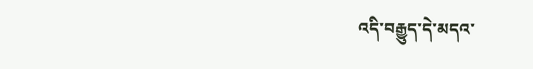འདི་བརྒྱུད་དེ་མདའ་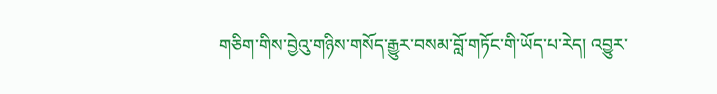གཅིག་གིས་བྱེའུ་གཉིས་གསོད་རྒྱུར་བསམ་བློ་གཏོང་གི་ཡོད་པ་རེད། འབྱུར་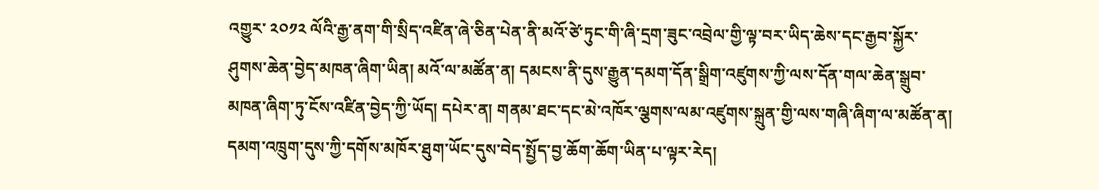འགྱུར་ ༢༠༡༢ ལོའི་རྒྱ་ནག་གི་སྲིད་འཛིན་ཞེ་ཅིན་པེན་ནི་མའོ་ཙེ་ཏུང་གི་ཞི་དྲག་ཟུང་འབྲེལ་གྱི་ལྟ་བར་ཡིད་ཆེས་དང་རྒྱབ་སྐྱོར་ཤུགས་ཆེན་བྱེད་མཁན་ཞིག་ཡིན། མའོ་ལ་མཚོན་ན། དམངས་ནི་དུས་རྒྱུན་དམག་དོན་སྒྲིག་འཛུགས་ཀྱི་ལས་དོན་གལ་ཆེན་སྒྲུབ་མཁན་ཞིག་ཏུ་ངོས་འཛིན་བྱེད་ཀྱི་ཡོད། དཔེར་ན། གནམ་ཐང་དང་མེ་འཁོར་ལྕགས་ལམ་འཛུགས་སྐྲུན་གྱི་ལས་གཞི་ཞིག་ལ་མཚོན་ན། དམག་འཁྲུག་དུས་ཀྱི་དགོས་མཁོར་ཐུག་ཡོང་དུས་བེད་སྤྱོད་བྱ་ཆོག་ཆོག་ཡིན་པ་ལྟར་རེད།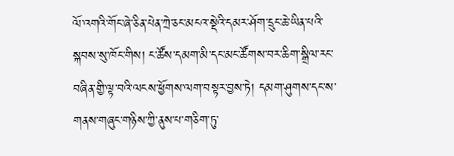ལོ་འགའི་གོང་ཞེ་ཅིན་པེན་ཀྲེ་ཅང་མངའ་སྡེའི་དམར་ཤོག་དྲུང་ཆེ་ཡིན་པའི་སྐབས་སུ་ཁོང་གིས། ང་ཚོས་དམག་མི་དང་མང་ཚོགས་བར་ཆིག་སྒྲིལ་རང་བཞིན་གྱི་ལྟ་བའི་ལངས་ཕྱོགས་ལག་བསྟར་བྱས་ཏེ། དམག་ཤུགས་དང་ས་གནས་གཞུང་གཉིས་ཀྱི་ནུས་པ་གཅིག་ཏུ་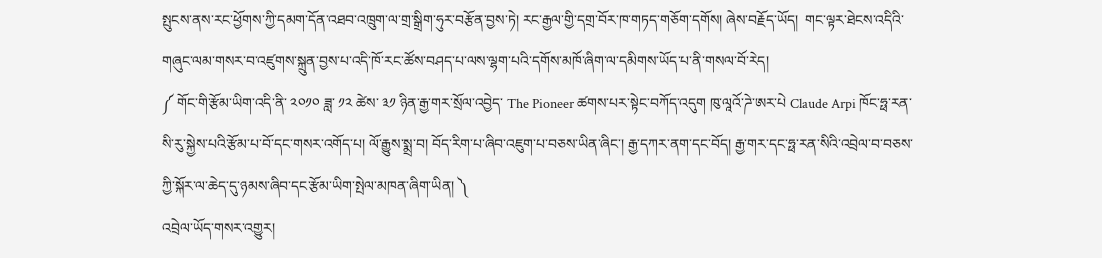སྤུངས་ནས་རང་ཕྱོགས་ཀྱི་དམག་དོན་འཐབ་འཁྲུག་ལ་གྲ་སྒྲིག་ཧུར་བརྩོན་བྱས་ཏེ། རང་རྒྱལ་གྱི་དགྲ་བོར་ཁ་གཏད་གཅོག་དགོས། ཞེས་བརྗོད་ཡོད།  གང་ལྟར་ཐེངས་འདིའི་གཞུང་ལམ་གསར་བ་འཛུགས་སྐྲུན་བྱས་པ་འདི་ཁོ་རང་ཚོས་བཤད་པ་ལས་ལྷག་པའི་དགོས་མཁོ་ཞིག་ལ་དམིགས་ཡོད་པ་ནི་གསལ་བོ་རེད།
༼ གོང་གི་རྩོམ་ཡིག་འདི་ནི་ ༢༠༡༠ ཟླ་ ༡༢ ཚེས་ ༣༡ ཉིན་རྒྱ་གར་སྲོལ་འབྱེད་ The Pioneer ཚགས་པར་སྟེང་བཀོད་འདུག ཁུ་ལཱའོ་ཌེ་ཨར་པེ Claude Arpi ཁོང་ཧྥ་རན་སི་རུ་སྐྱེས་པའི་རྩོམ་པ་བོ་དང་གསར་འགོད་པ། ལོ་རྒྱུས་སྨྲ་བ། བོད་རིག་པ་ཞིབ་འཇུག་པ་བཅས་ཡིན་ཞིང་། རྒྱ་དཀར་ནག་དང་བོད། རྒྱ་གར་དང་ཧྥ་རན་སིའི་འབྲེལ་བ་བཅས་ཀྱི་སྐོར་ལ་ཆེད་དུ་ཉམས་ཞིབ་དང་རྩོམ་ཡིག་སྤེལ་མཁན་ཞིག་ཡིན། ༽
འབྲེལ་ཡོད་གསར་འགྱུར།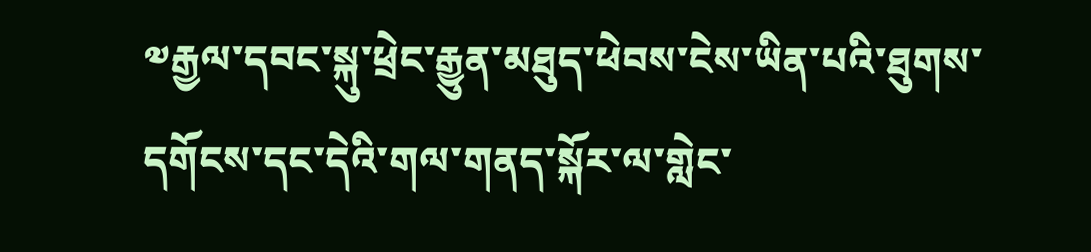༧རྒྱལ་དབང་སྐུ་ཕྲེང་རྒྱུན་མཐུད་ཕེབས་ངེས་ཡིན་པའི་ཐུགས་དགོངས་དང་དེའི་གལ་གནད་སྐོར་ལ་གླེང་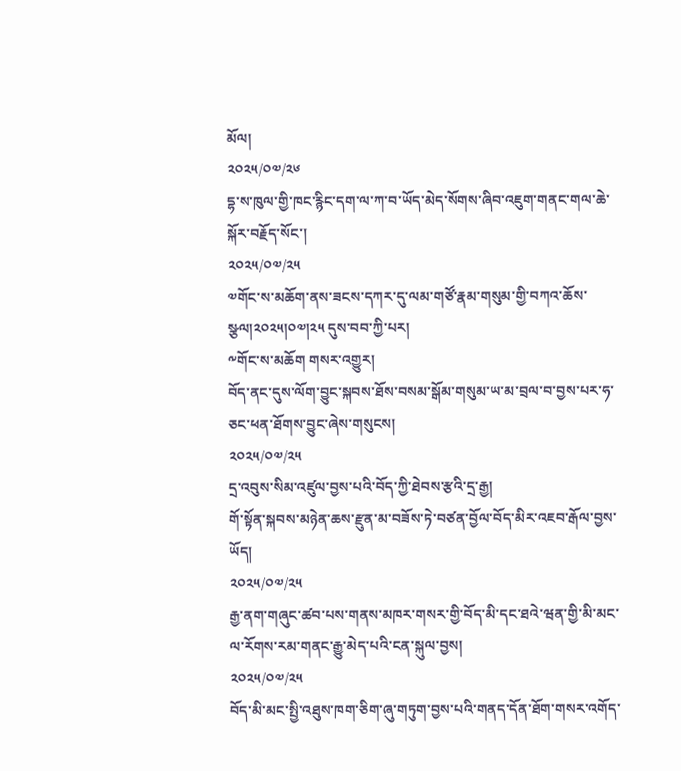མོལ།
༢༠༢༥/༠༧/༢༦
དྷ་ས་ཁུལ་གྱི་ཁང་རྙིང་དག་ལ་ཀ་བ་ཡོད་མེད་སོགས་ཞིབ་འཇུག་གནང་གལ་ཆེ་སྐོར་བརྗོད་སོང་།
༢༠༢༥/༠༧/༢༥
༧གོང་ས་མཆོག་ནས་ཟངས་དཀར་དུ་ལམ་གཙོ་རྣམ་གསུམ་གྱི་བཀའ་ཆོས་སྩལ།༢༠༢༥།༠༧།༢༥ དུས་བབ་ཀྱི་པར།
༸གོང་ས་མཆོག གསར་འགྱུར།
བོད་ནང་དུས་ལོག་བྱུང་སྐབས་ཐོས་བསམ་སྒོམ་གསུམ་ཡ་མ་བྲལ་བ་བྱས་པར་ཧ་ཅང་ཕན་ཐོགས་བྱུང་ཞེས་གསུངས།
༢༠༢༥/༠༧/༢༥
དྲ་འབུས་སིམ་འཛུལ་བྱས་པའི་བོད་ཀྱི་ཐེབས་རྩའི་དྲ་རྒྱ།
གོ་སྟོན་སྐབས་མཉེན་ཆས་རྫུན་མ་བཟོས་ཏེ་བཙན་བྱོལ་བོད་མིར་འཇབ་རྒོལ་བྱས་ཡོད།
༢༠༢༥/༠༧/༢༥
རྒྱ་ནག་གཞུང་ཚབ་པས་གནས་མཁར་གསར་གྱི་བོད་མི་དང་ཐའེ་ཝན་གྱི་མི་མང་ལ་རོགས་རམ་གནང་རྒྱུ་མེད་པའི་ངན་སྐུལ་བྱས།
༢༠༢༥/༠༧/༢༥
བོད་མི་མང་སྤྱི་འཐུས་ཁག་ཅིག་ཞུ་གཏུག་བྱས་པའི་གནད་དོན་ཐོག་གསར་འགོད་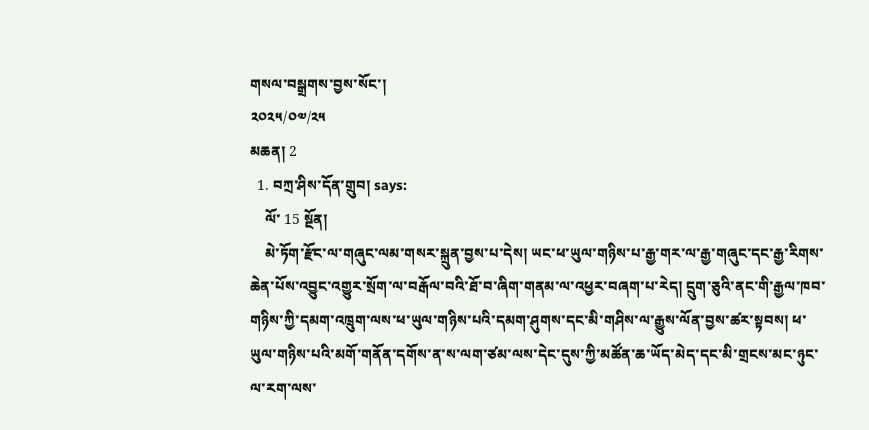གསལ་བསྒྲགས་བྱས་སོང་།
༢༠༢༥/༠༧/༢༥
མཆན། 2
  1. བཀྲ་ཤིས་དོན་གྲུབ། says:
    ལོ་ 15 སྔོན།
    མེ་ཏོག་རྫོང་ལ་གཞུང་ལམ་གསར་སྐྲུན་བྱས་པ་དེས། ཡང་ཕ་ཡུལ་གཉིས་པ་རྒྱ་གར་ལ་རྒྱ་གཞུང་དང་རྒྱ་རིགས་ཆེན་པོས་འབྱུང་འགྱུར་སྲོག་ལ་བརྒོལ་བའི་ཐོ་བ་ཞིག་གནམ་ལ་འཕྱར་བཞག་པ་རེད། དྲུག་ཅུའི་ནང་གི་རྒྱལ་ཁབ་གཉིས་ཀྱི་དམག་འཁྲུག་ལས་ཕ་ཡུལ་གཉིས་པའི་དམག་ཤུགས་དང་མི་གཤིས་ལ་རྒྱུས་ལོན་བྱས་ཚར་སྟབས། ཕ་ཡུལ་གཉིས་པའི་མགོ་གནོན་དགོས་ན་ས་ལག་ཙམ་ལས་དེང་དུས་ཀྱི་མཚོན་ཆ་ཡོད་མེད་དང་མི་གྲངས་མང་ཉུང་ལ་རག་ལས་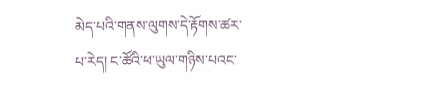མེད་པའི་གནས་ལུགས་དེ་རྟོགས་ཚར་པ་རེད། ང་ཚོའི་ཕ་ཡུལ་གཉིས་པའང་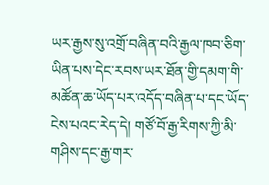ཡར་རྒྱས་སུ་འགྲོ་བཞིན་བའི་རྒྱལ་ཁབ་ཅིག་ཡིན་པས་དེང་རབས་ཡར་ཐོན་གྱི་དམག་གི་མཚོན་ཆ་ཡོད་པར་འདོད་བཞིན་པ་དང་ཡོད་ངེས་པའང་རེད་དེ། གཙོ་བོ་རྒྱ་རིགས་ཀྱི་མི་གཤིས་དང་རྒྱ་གར་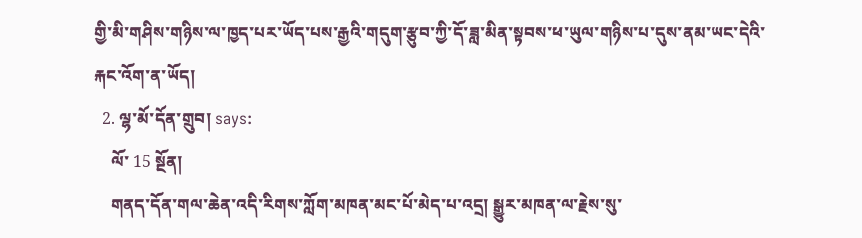གྱི་མི་གཤིས་གཉིས་ལ་ཁྱད་པར་ཡོད་པས་རྒྱའི་གདུག་རྩུབ་ཀྱི་དོ་ཟླ་མིན་སྟབས་ཕ་ཡུལ་གཉིས་པ་དུས་ནམ་ཡང་དེའི་རྐང་འོག་ན་ཡོད།
  2. ལྷ་མོ་དོན་གྲུབ། says:
    ལོ་ 15 སྔོན།
    གནད་དོན་གལ་ཆེན་འདི་རིགས་ཀློག་མཁན་མང་པོ་མེད་པ་འདྲ། སྒྱུར་མཁན་ལ་རྗེས་སུ་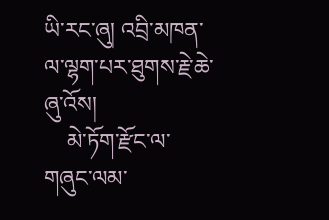ཡི་རང་ཞུ། འབྲི་མཁན་ལ་ལྷག་པར་ཐུགས་རྗེ་ཆེ་ཞུ་འོས།
    མེ་ཏོག་རྫོང་ལ་གཞུང་ལམ་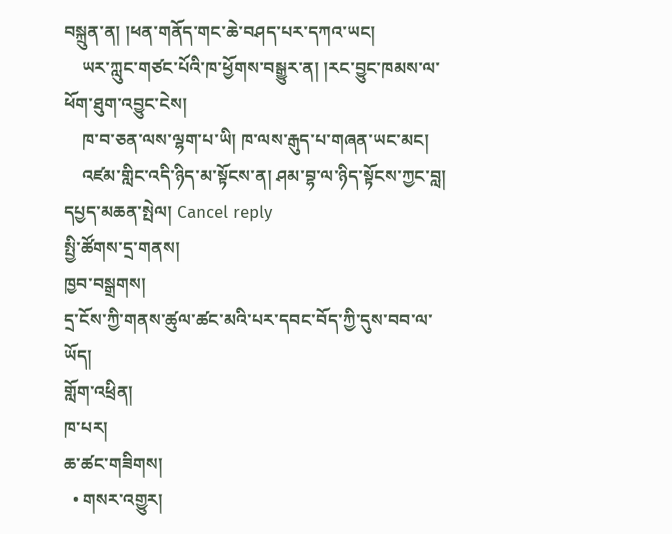བསྐྲུན་ན། །ཕན་གནོད་གང་ཆེ་བཤད་པར་དཀའ་ཡང།
    ཡར་ཀླུང་གཙང་པོའི་ཁ་ཕྱོགས་བསྒྱུར་ན། །རང་བྱུང་ཁམས་ལ་ཕོག་ཐུག་འབྱུང་ངེས།
    ཁ་བ་ཅན་ལས་ལྷག་པ་ཡི། ཁ་ལས་རྒུད་པ་གཞན་ཡང་མང།
    འཛམ་གླིང་འདི་ཉིད་མ་སྟོངས་ན། ཤམ་བྷ་ལ་ཉིད་སྟོངས་ཀྱང་བླ།
དཔྱད་མཆན་སྤེལ། Cancel reply
སྤྱི་ཚོགས་དྲ་གནས།
ཁྱབ་བསྒྲགས།
དྲ་ངོས་ཀྱི་གནས་ཚུལ་ཚང་མའི་པར་དབང་བོད་ཀྱི་དུས་བབ་ལ་ཡོད།
གློག་འཕྲིན།
ཁ་པར།
ཆ་ཚང་གཟིགས།
  • གསར་འགྱུར།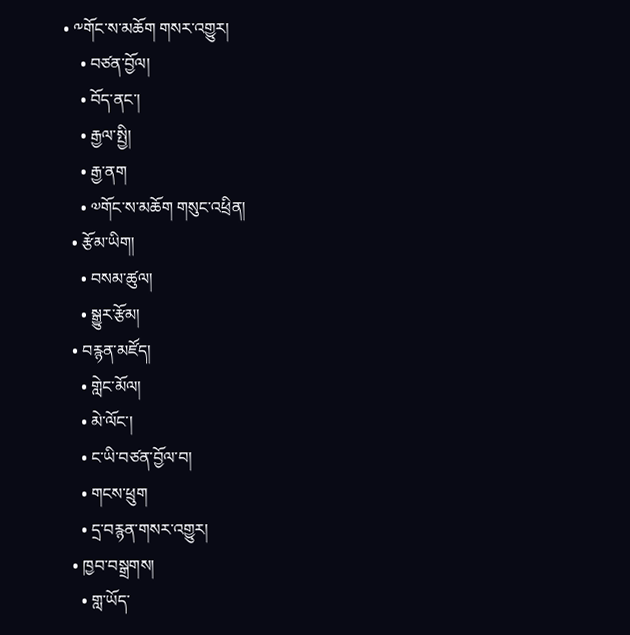• ༸གོང་ས་མཆོག གསར་འགྱུར།
    • བཙན་བྱོལ།
    • བོད་ནང་།
    • རྒྱལ་སྤྱི།
    • རྒྱ་ནག
    • ༧གོང་ས་མཆོག གསུང་འཕྲིན།
  • རྩོམ་ཡིག།
    • བསམ་ཚུལ།
    • སྒྱུར་རྩོམ།
  • བརྙན་མཛོད།
    • གླེང་མོལ།
    • མེ་ལོང་།
    • ང་ཡི་བཙན་བྱོལ་བ།
    • གངས་ཕྲུག
    • དྲ་བརྙན་གསར་འགྱུར།
  • ཁྱབ་བསྒྲགས།
    • གླ་ཡོད་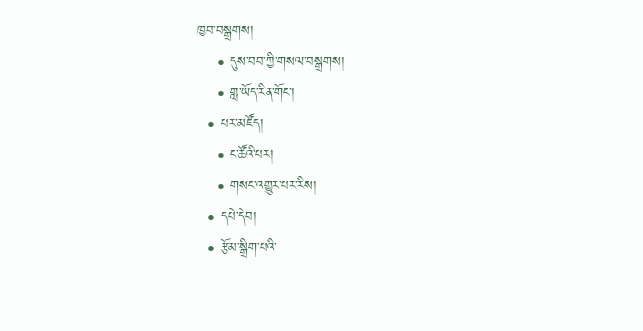ཁྱབ་བསྒྲགས།
    • དུས་བབ་ཀྱི་གསལ་བསྒྲགས།
    • གླ་ཡོད་རིན་གོང་།
  • པར་མཛོད།
    • ང་ཚོའི་པར།
    • གསང་འགྱུར་པར་རིས།
  • དཔེ་དེབ།
  • རྩོམ་སྒྲིག་པའི་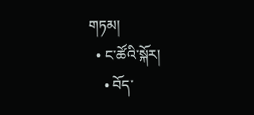གཏམ།
  • ང་ཚོའི་སྐོར།
    • བོད་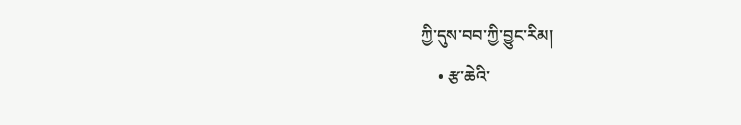ཀྱི་དུས་བབ་ཀྱི་བྱུང་རིམ།
    • རྩ་ཆེའི་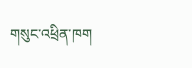གསུང་འཕྲིན་ཁག